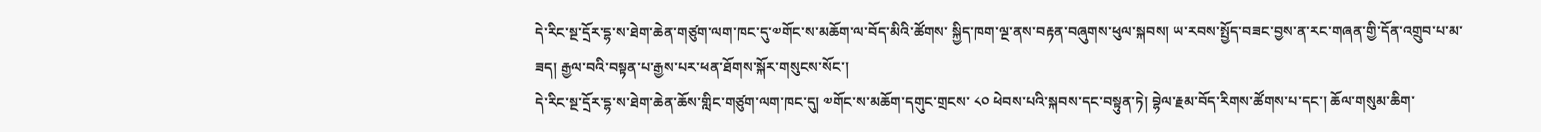དེ་རིང་སྔ་དྲོར་དྷ་ས་ཐེག་ཆེན་གཙུག་ལག་ཁང་དུ་༧གོང་ས་མཆོག་ལ་བོད་མིའི་ཚོགས་ སྐྱིད་ཁག་ལྔ་ནས་བརྟན་བཞུགས་ཕུལ་སྐབས། ཡ་རབས་སྤྱོད་བཟང་བྱས་ན་རང་གཞན་གྱི་དོན་འགྲུབ་པ་མ་ཟད། རྒྱལ་བའི་བསྟན་པ་རྒྱས་པར་ཕན་ཐོགས་སྐོར་གསུངས་སོང་།
དེ་རིང་སྔ་དྲོར་དྷ་ས་ཐེག་ཆེན་ཆོས་གླིང་གཙུག་ལག་ཁང་དུ། ༧གོང་ས་མཆོག་དགུང་གྲངས་ ༨༠ ཕེབས་པའི་སྐབས་དང་བསྟུན་ཏེ། བྷེལ་རྗམ་བོད་རིགས་ཚོགས་པ་དང་། ཆོལ་གསུམ་ཆིག་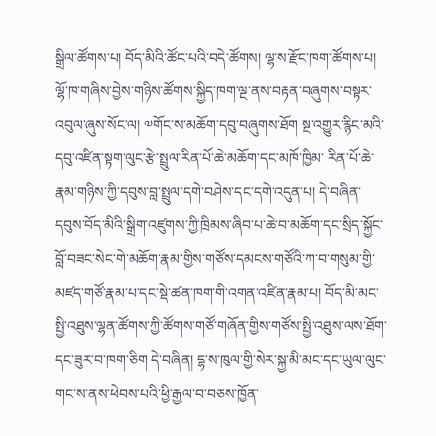སྒྲིལ་ཚོགས་པ། བོད་མིའི་ཚོང་པའི་བདེ་ཚོགས། ལྷ་ས་རྫོང་ཁག་ཚོགས་པ། ལྷོ་ཁ་གཞིས་བྱེས་གཉིས་ཚོགས་སྐྱིད་ཁག་ལྔ་ནས་བརྟན་བཞུགས་བསྟར་འབུལ་ཞུས་སོང་ལ། ༧གོང་ས་མཆོག་དབུ་བཞུགས་ཐོག སྔ་འགྱུར་རྙིང་མའི་དབུ་འཛིན་སྟག་ལུང་རྩེ་སྤྲུལ་རིན་པོ་ཆེ་མཆོག་དང་མཁོ་ཁྱིམ་ རིན་པོ་ཆེ་རྣམ་གཉིས་ཀྱི་དབུས་བླ་སྤྲུལ་དགེ་བཤེས་དང་དགེ་འདུན་པ། དེ་བཞིན་དབུས་བོད་མིའི་སྒྲིག་འཛུགས་ཀྱི་ཁྲིམས་ཞིབ་པ་ཆེ་བ་མཆོག་དང་སྲིད་སྐྱོང་བློ་བཟང་སེང་གེ་མཆོག་རྣམ་གྱིས་གཙོས་དམངས་གཙོའི་ཀ་བ་གསུམ་གྱི་མཛད་གཙོ་རྣམ་པ་དང་སྡེ་ཚན་ཁག་གི་འགན་འཛིན་རྣམ་པ། བོད་མི་མང་སྤྱི་འཐུས་ལྷན་ཚོགས་ཀྱི་ཚོགས་གཙོ་གཞོན་གྱིས་གཙོས་སྤྱི་འཐུས་ལས་ཐོག་དང་ཟུར་བ་ཁག་ཅིག དེ་བཞིན། དྷ་ས་ཁུལ་གྱི་སེར་སྐྱ་མི་མང་དང་ཡུལ་ལུང་གང་ས་ནས་ཕེབས་པའི་ཕྱི་རྒྱལ་བ་བཅས་ཁྱོན་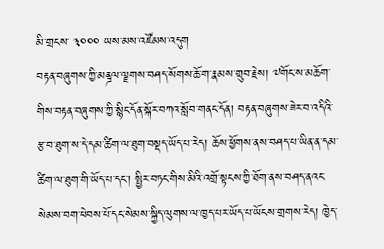མི་གྲངས་ ༣༠༠༠ ཡས་མས་འཛོམས་འདུག
བརྟན་བཞུགས་ཀྱི་མནྜལ་ལྗགས་བཤད་སོགས་ཆོ་ག་རྣམས་གྲུབ་རྗེས། ༧གོང་ས་མཆོག་གིས་བརྟན་བཞུགས་ཀྱི་སྙིང་དོན་སྐོར་བཀའ་སློབ་གནང་དོན། བརྟན་བཞུགས་ཟེར་བ་འདིའི་རྩ་བ་ཐུག་ས་དེ་དམ་ཚིག་ལ་ཐུག་བསྡད་ཡོད་པ་རེད། ཆོས་ཕྱོགས་ནས་བཤད་པ་ཡིན་ན་དམ་ཚིག་ལ་ཐུག་གི་ཡོད་པ་དང་། སྤྱིར་བཏང་གིས་མིའི་འགྲོ་སྟངས་ཀྱི་ཐོག་ནས་བཤད་ནའང་སེམས་བག་ཕེབས་པོ་དང་སེམས་སྐྱིད་ལུགས་ལ་ཁྱད་པར་ཡོད་པ་ཡོངས་གྲགས་རེད། ཁྱེད་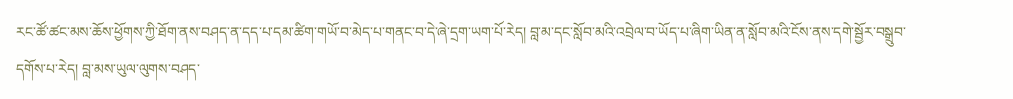རང་ཚོ་ཚང་མས་ཆོས་ཕྱོགས་ཀྱི་ཐོག་ནས་བཤད་ན་དད་པ་དམ་ཚིག་གཡོ་བ་མེད་པ་གནང་བ་དེ་ཞེ་དྲག་ཡག་པོ་རེད། བླ་མ་དང་སློབ་མའི་འབྲེལ་བ་ཡོད་པ་ཞིག་ཡིན་ན་སློབ་མའི་ངོས་ནས་དགེ་སྦྱོར་བསྒྲུབ་དགོས་པ་རེད། བླ་མས་ཡུལ་ལུགས་བཤད་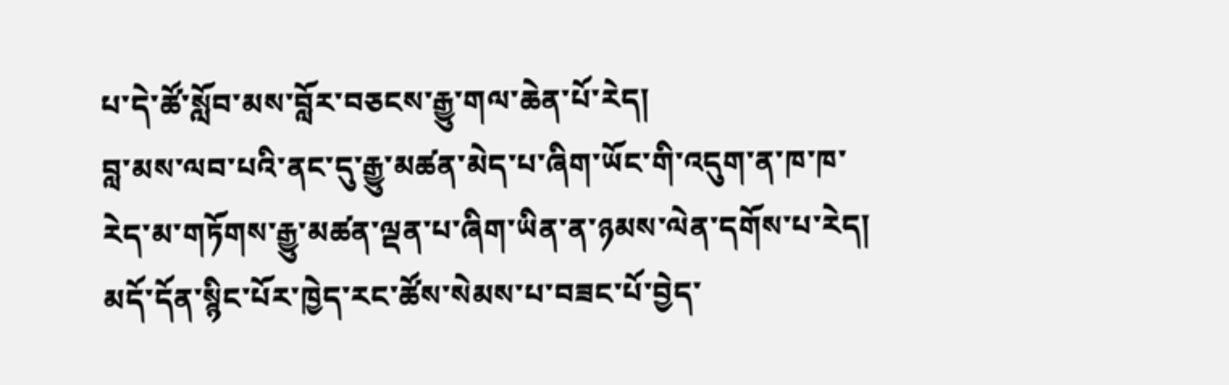པ་དེ་ཚོ་སློབ་མས་བློར་བཅངས་རྒྱུ་གལ་ཆེན་པོ་རེད།
བླ་མས་ལབ་པའི་ནང་དུ་རྒྱུ་མཚན་མེད་པ་ཞིག་ཡོང་གི་འདུག་ན་ཁ་ཁ་རེད་མ་གཏོགས་རྒྱུ་མཚན་ལྡན་པ་ཞིག་ཡིན་ན་ཉམས་ལེན་དགོས་པ་རེད། མདོ་དོན་སྙིང་པོར་ཁྱེད་རང་ཚོས་སེམས་པ་བཟང་པོ་བྱེད་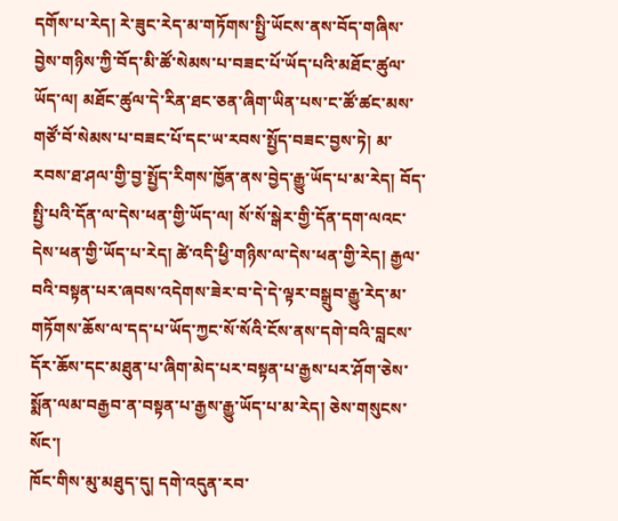དགོས་པ་རེད། རེ་ཟུང་རེད་མ་གཏོགས་སྤྱི་ཡོངས་ནས་བོད་གཞིས་བྱེས་གཉིས་ཀྱི་བོད་མི་ཚོ་སེམས་པ་བཟང་པོ་ཡོད་པའི་མཐོང་ཚུལ་ཡོད་ལ། མཐོང་ཚུལ་དེ་རིན་ཐང་ཅན་ཞིག་ཡིན་པས་ང་ཚོ་ཚང་མས་གཙོ་བོ་སེམས་པ་བཟང་པོ་དང་ཡ་རབས་སྤྱོད་བཟང་བྱས་ཏེ། མ་རབས་ཐ་ཤལ་གྱི་བྱ་སྤྱོད་རིགས་ཁྱོན་ནས་བྱེད་རྒྱུ་ཡོད་པ་མ་རེད། བོད་སྤྱི་པའི་དོན་ལ་དེས་ཕན་གྱི་ཡོད་ལ། སོ་སོ་སྒེར་གྱི་དོན་དག་ལའང་དེས་ཕན་གྱི་ཡོད་པ་རེད། ཚེ་འདི་ཕྱི་གཉིས་ལ་དེས་ཕན་གྱི་རེད། རྒྱལ་བའི་བསྟན་པར་ཞབས་འདེགས་ཟེར་བ་དེ་དེ་ལྟར་བསྒྲུབ་རྒྱུ་རེད་མ་གཏོགས་ཆོས་ལ་དད་པ་ཡོད་ཀྱང་སོ་སོའི་ངོས་ནས་དགེ་བའི་བླངས་དོར་ཆོས་དང་མཐུན་པ་ཞིག་མེད་པར་བསྟན་པ་རྒྱས་པར་ཤོག་ཅེས་སྨོན་ལམ་བརྒྱབ་ན་བསྟན་པ་རྒྱས་རྒྱུ་ཡོད་པ་མ་རེད། ཅེས་གསུངས་སོང་།
ཁོང་གིས་མུ་མཐུད་དུ། དགེ་འདུན་རབ་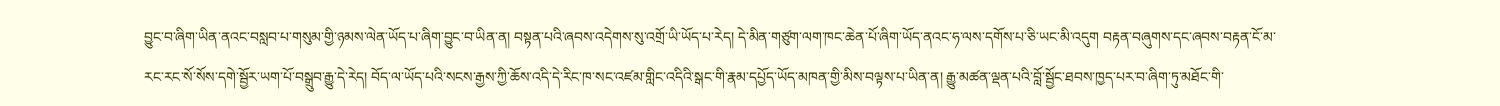བྱུང་བ་ཞིག་ཡིན་ནའང་བསླབ་པ་གསུམ་གྱི་ཉམས་ལེན་ཡོད་པ་ཞིག་བྱུང་བ་ཡིན་ན། བསྟན་པའི་ཞབས་འདེགས་སུ་འགྲོ་ཡི་ཡོད་པ་རེད། དེ་མིན་གཙུག་ལག་ཁང་ཆེན་པོ་ཞིག་ཡོད་ནའང་ཧ་ལས་དགོས་པ་ཅི་ཡང་མི་འདུག བརྟན་བཞུགས་དང་ཞབས་བརྟན་ངོ་མ་རང་རང་སོ་སོས་དགེ་སྦྱོར་ཡག་པོ་བསྒྲུབ་རྒྱུ་དེ་རེད། བོད་ལ་ཡོད་པའི་སངས་རྒྱས་ཀྱི་ཆོས་འདི་དེ་རིང་ཁ་སང་འཛམ་གླིང་འདིའི་སྒང་གི་རྣམ་དཔྱོད་ཡོད་མཁན་གྱི་མིས་བལྟས་པ་ཡིན་ན། རྒྱུ་མཚན་ལྡན་པའི་བློ་སྦྱོང་ཐབས་ཁྱད་པར་བ་ཞིག་ཏུ་མཐོང་གི་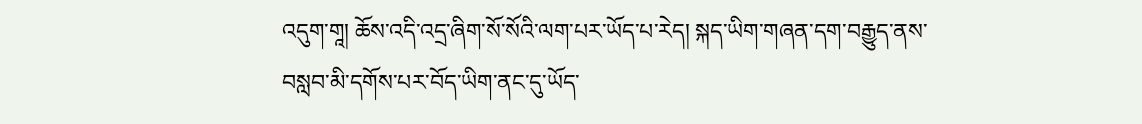འདུག་གཱ། ཆོས་འདི་འདྲ་ཞིག་སོ་སོའི་ལག་པར་ཡོད་པ་རེད། སྐད་ཡིག་གཞན་དག་བརྒྱུད་ནས་བསླབ་མི་དགོས་པར་བོད་ཡིག་ནང་དུ་ཡོད་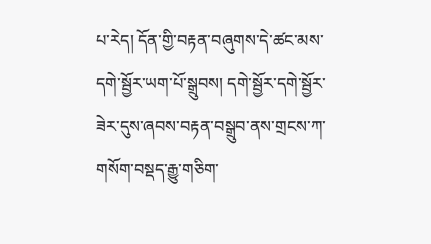པ་རེད། དོན་གྱི་བརྟན་བཞུགས་དེ་ཚང་མས་དགེ་སྦྱོར་ཡག་པོ་སྒྲུབས། དགེ་སྦྱོར་དགེ་སྦྱོར་ཟེར་དུས་ཞབས་བརྟན་བསྒྲུབ་ནས་གྲངས་ཀ་གསོག་བསྡད་རྒྱུ་གཅིག་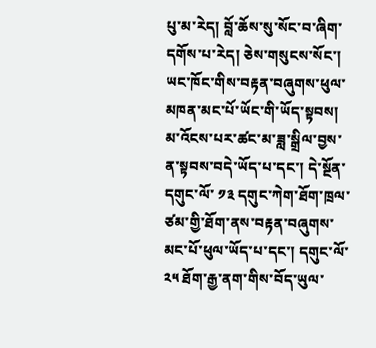པུ་མ་རེད། བློ་ཆོས་སུ་སོང་བ་ཞིག་དགོས་པ་རེད། ཅེས་གསུངས་སོང་།
ཡང་ཁོང་གིས་བརྟན་བཞུགས་ཕུལ་མཁན་མང་པོ་ཡོང་གི་ཡོད་སྟབས། མ་འོངས་པར་ཚང་མ་ཟླ་སྒྲིལ་བྱས་ན་སྟབས་བདེ་ཡོད་པ་དང་། དེ་སྔོན་དགུང་ལོ་ ༡༣ དགུང་ཀེག་ཐོག་ཁྲལ་ཙམ་གྱི་ཐོག་ནས་བརྟན་བཞུགས་མང་པོ་ཕུལ་ཡོད་པ་དང་། དགུང་ལོ་ ༢༥ ཐོག་རྒྱ་ནག་གིས་བོད་ཡུལ་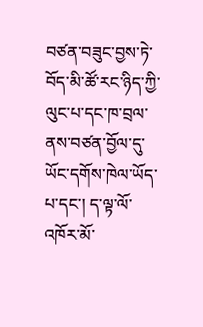བཙན་བཟུང་བྱས་ཏེ་བོད་མི་ཚོ་རང་ཉིད་ཀྱི་ལུང་པ་དང་ཁ་བྲལ་ནས་བཙན་བྱོལ་དུ་ཡོང་དགོས་ཁེལ་ཡོད་པ་དང་། ད་ལྟ་ལོ་འཁོར་མོ་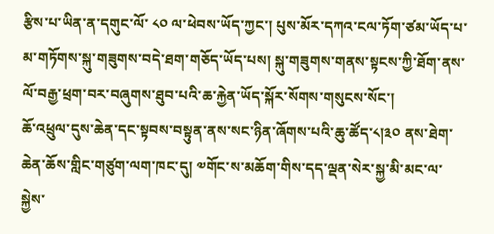རྩིས་པ་ཡིན་ན་དགུང་ལོ་ ༨༠ ལ་ཕེབས་ཡོད་ཀྱང་། པུས་མོར་དཀའ་ངལ་ཏོག་ཙམ་ཡོད་པ་མ་གཏོགས་སྐུ་གཟུགས་བདེ་ཐག་གཅོད་ཡོད་པས། སྐུ་གཟུགས་གནས་སྟངས་ཀྱི་ཐོག་ནས་ལོ་བརྒྱ་ཕྲག་བར་བཞུགས་ཐུབ་པའི་ཆ་རྐྱེན་ཡོད་སྐོར་སོགས་གསུངས་སོང་།
ཆོ་འཕྲུལ་དུས་ཆེན་དང་སྟབས་བསྟུན་ནས་སང་ཉིན་ཞོགས་པའི་ཆུ་ཚོད་༨།༣༠ ནས་ཐེག་ཆེན་ཆོས་གླིང་གཙུག་ལག་ཁང་དུ། ༧གོང་ས་མཆོག་གིས་དད་ལྡན་སེར་སྐྱ་མི་མང་ལ་སྐྱེས་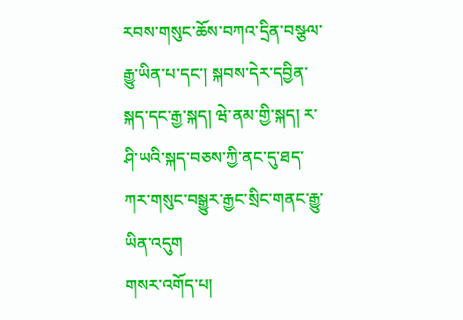རབས་གསུང་ཆོས་བཀའ་དྲིན་བསྩལ་རྒྱུ་ཡིན་པ་དང་། སྐབས་དེར་དབྱིན་སྐད་དང་རྒྱ་སྐད། ཝེ་ནམ་གྱི་སྐད། ར་ཤི་ཡའི་སྐད་བཅས་ཀྱི་ནང་དུ་ཐད་ཀར་གསུང་བསྒྱུར་རྒྱང་སྲིང་གནང་རྒྱུ་ཡིན་འདུག
གསར་འགོད་པ།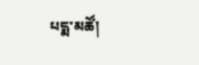པདྨ་མཚོ།